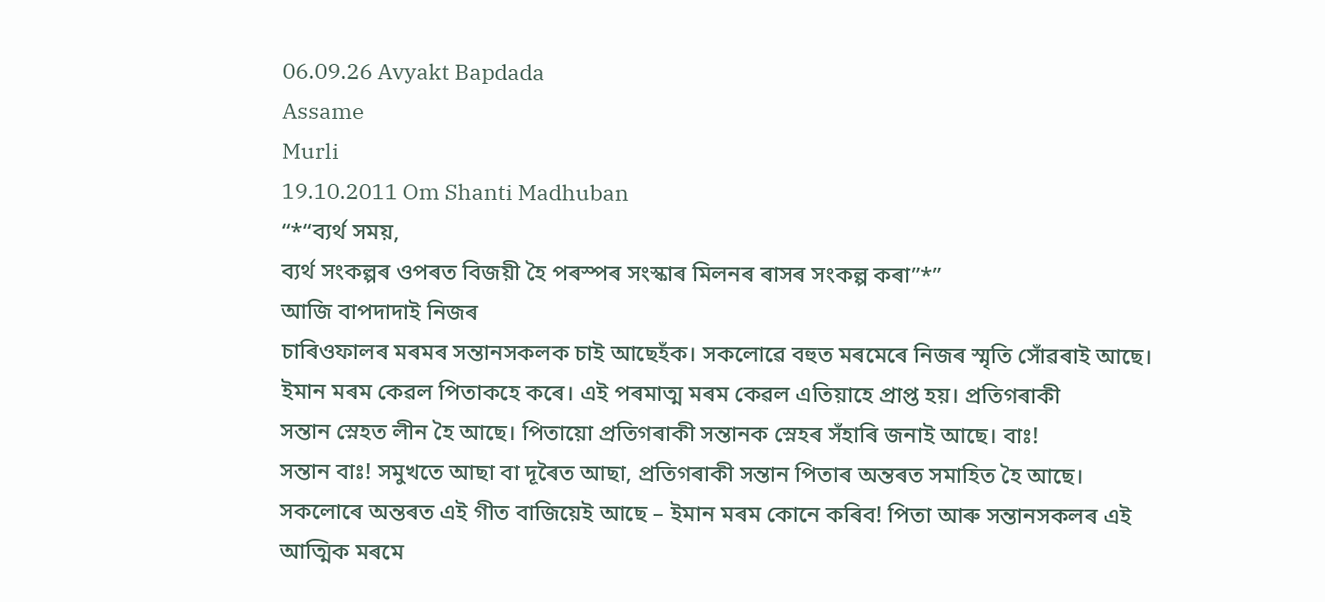06.09.26 Avyakt Bapdada
Assame
Murli
19.10.2011 Om Shanti Madhuban
“*“ব্যর্থ সময়,
ব্যর্থ সংকল্পৰ ওপৰত বিজয়ী হৈ পৰস্পৰ সংস্কাৰ মিলনৰ ৰাসৰ সংকল্প কৰা”*”
আজি বাপদাদাই নিজৰ
চাৰিওফালৰ মৰমৰ সন্তানসকলক চাই আছেহঁক। সকলোৱে বহুত মৰমেৰে নিজৰ স্মৃতি সোঁৱৰাই আছে।
ইমান মৰম কেৱল পিতাকহে কৰে। এই পৰমাত্ম মৰম কেৱল এতিয়াহে প্ৰাপ্ত হয়। প্ৰতিগৰাকী
সন্তান স্নেহত লীন হৈ আছে। পিতায়ো প্ৰতিগৰাকী সন্তানক স্নেহৰ সঁহাৰি জনাই আছে। বাঃ!
সন্তান বাঃ! সমুখতে আছা বা দূৰৈত আছা, প্ৰতিগৰাকী সন্তান পিতাৰ অন্তৰত সমাহিত হৈ আছে।
সকলোৰে অন্তৰত এই গীত বাজিয়েই আছে – ইমান মৰম কোনে কৰিব! পিতা আৰু সন্তানসকলৰ এই
আত্মিক মৰমে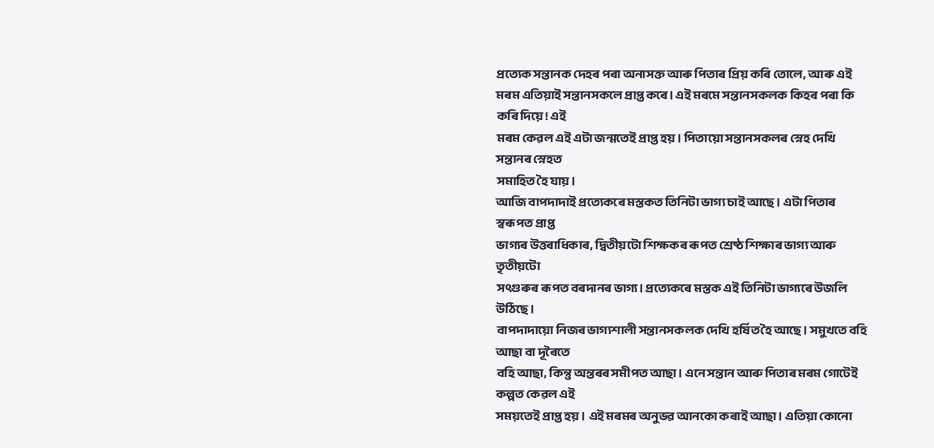প্ৰত্যেক সন্তানক দেহৰ পৰা অনাসক্ত আৰু পিতাৰ প্ৰিয় কৰি তোলে, আৰু এই
মৰম এতিয়াই সন্তানসকলে প্ৰাপ্ত কৰে। এই মৰমে সন্তানসকলক কিহৰ পৰা কি কৰি দিয়ে! এই
মৰম কেৱল এই এটা জন্মতেই প্ৰাপ্ত হয়। পিতায়ো সন্তানসকলৰ স্নেহ দেখি সন্তানৰ স্নেহত
সমাহিত হৈ যায়।
আজি বাপদাদাই প্ৰত্যেকৰে মস্তকত তিনিটা ভাগ্য চাই আছে। এটা পিতাৰ স্বৰূপত প্ৰাপ্ত
ভাগ্যৰ উত্তৰাধিকাৰ, দ্বিতীয়টো শিক্ষকৰ ৰূপত শ্ৰেষ্ঠ শিক্ষাৰ ভাগ্য আৰু তৃতীয়টো
সৎগুৰুৰ ৰূপত বৰদানৰ ভাগ্য। প্ৰত্যেকৰে মস্তক এই তিনিটা ভাগ্যৰে উজলি উঠিছে।
বাপদাদায়ো নিজৰ ভাগ্যশালী সন্তানসকলক দেখি হৰ্ষিত হৈ আছে। সমুখতে বহি আছা বা দূৰৈতে
বহি আছা, কিন্তু অন্তৰৰ সমীপত আছা। এনে সন্তান আৰু পিতাৰ মৰম গোটেই কল্পত কেৱল এই
সময়তেই প্ৰাপ্ত হয়। এই মৰমৰ অনুভৱ আনকো কৰাই আছা। এতিয়া কোনো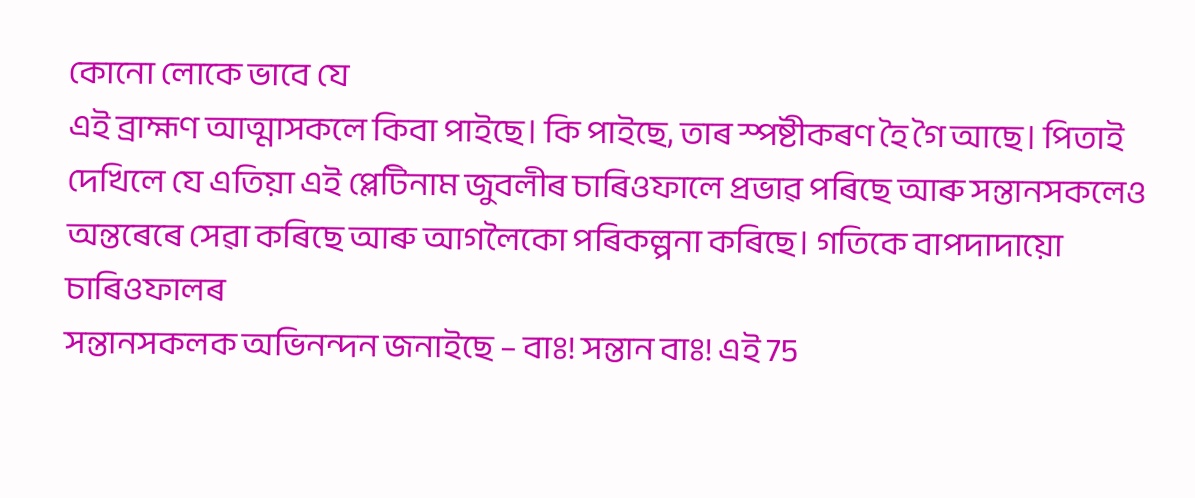কোনো লোকে ভাবে যে
এই ব্ৰাহ্মণ আত্মাসকলে কিবা পাইছে। কি পাইছে, তাৰ স্পষ্টীকৰণ হৈ গৈ আছে। পিতাই
দেখিলে যে এতিয়া এই প্লেটিনাম জুবলীৰ চাৰিওফালে প্ৰভাৱ পৰিছে আৰু সন্তানসকলেও
অন্তৰেৰে সেৱা কৰিছে আৰু আগলৈকো পৰিকল্পনা কৰিছে। গতিকে বাপদাদায়ো চাৰিওফালৰ
সন্তানসকলক অভিনন্দন জনাইছে – বাঃ! সন্তান বাঃ! এই 75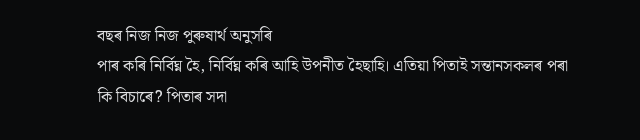বছৰ নিজ নিজ পুৰুষাৰ্থ অনুসৰি
পাৰ কৰি নিৰ্বিঘ্ন হৈ, নিৰ্বিঘ্ন কৰি আহি উপনীত হৈছাহি। এতিয়া পিতাই সন্তানসকলৰ পৰা
কি বিচাৰে? পিতাৰ সদা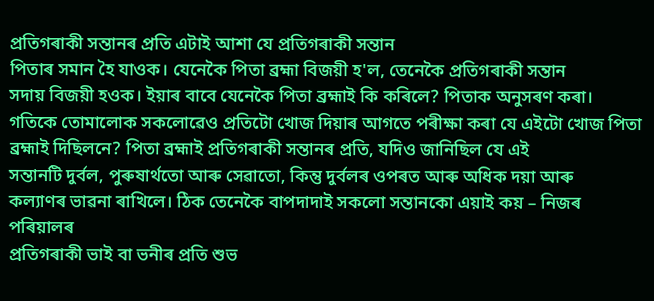প্ৰতিগৰাকী সন্তানৰ প্ৰতি এটাই আশা যে প্ৰতিগৰাকী সন্তান
পিতাৰ সমান হৈ যাওক। যেনেকৈ পিতা ব্ৰহ্মা বিজয়ী হ'ল, তেনেকৈ প্ৰতিগৰাকী সন্তান
সদায় বিজয়ী হওক। ইয়াৰ বাবে যেনেকৈ পিতা ব্ৰহ্মাই কি কৰিলে? পিতাক অনুসৰণ কৰা।
গতিকে তোমালোক সকলোৱেও প্ৰতিটো খোজ দিয়াৰ আগতে পৰীক্ষা কৰা যে এইটো খোজ পিতা
ব্ৰহ্মাই দিছিলনে? পিতা ব্ৰহ্মাই প্ৰতিগৰাকী সন্তানৰ প্ৰতি, যদিও জানিছিল যে এই
সন্তানটি দুৰ্বল, পুৰুষাৰ্থতো আৰু সেৱাতো, কিন্তু দুৰ্বলৰ ওপৰত আৰু অধিক দয়া আৰু
কল্যাণৰ ভাৱনা ৰাখিলে। ঠিক তেনেকৈ বাপদাদাই সকলো সন্তানকো এয়াই কয় – নিজৰ পৰিয়ালৰ
প্ৰতিগৰাকী ভাই বা ভনীৰ প্ৰতি শুভ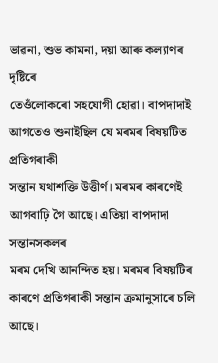ভাৱনা, শুভ কামনা, দয়া আৰু কল্যাণৰ দৃষ্টিৰে
তেওঁলোকৰো সহযোগী হোৱা। বাপদাদাই আগতেও শুনাইছিল যে মৰমৰ বিষয়টিত প্ৰতিগৰাকী
সন্তান যথাশক্তি উত্তীৰ্ণ। মৰমৰ কাৰণেই আগবাঢ়ি গৈ আছে। এতিয়া বাপদাদা সন্তানসকলৰ
মৰম দেখি আনন্দিত হয়। মৰমৰ বিষয়টিৰ কাৰণে প্ৰতিগৰাকী সন্তান ক্ৰমানুসাৰে চলি আছে।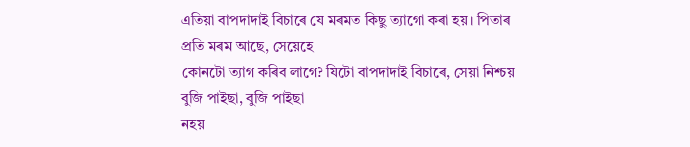এতিয়া বাপদাদাই বিচাৰে যে মৰমত কিছু ত্যাগো কৰা হয়। পিতাৰ প্ৰতি মৰম আছে, সেয়েহে
কোনটো ত্যাগ কৰিব লাগে? যিটো বাপদাদাই বিচাৰে, সেয়া নিশ্চয় বুজি পাইছা, বুজি পাইছা
নহয়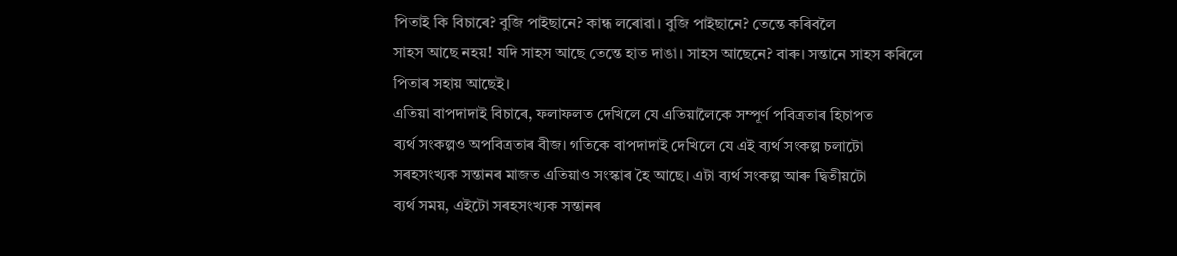পিতাই কি বিচাৰে? বুজি পাইছানে? কান্ধ লৰোৱা। বুজি পাইছানে? তেন্তে কৰিবলৈ
সাহস আছে নহয়! যদি সাহস আছে তেন্তে হাত দাঙা। সাহস আছেনে? বাৰু। সন্তানে সাহস কৰিলে
পিতাৰ সহায় আছেই।
এতিয়া বাপদাদাই বিচাৰে, ফলাফলত দেখিলে যে এতিয়ালৈকে সম্পূৰ্ণ পবিত্ৰতাৰ হিচাপত
ব্যর্থ সংকল্পও অপবিত্ৰতাৰ বীজ। গতিকে বাপদাদাই দেখিলে যে এই ব্যর্থ সংকল্প চলাটো
সৰহসংখ্যক সন্তানৰ মাজত এতিয়াও সংস্কাৰ হৈ আছে। এটা ব্যর্থ সংকল্প আৰু দ্বিতীয়টো
ব্যর্থ সময়, এইটো সৰহসংখ্যক সন্তানৰ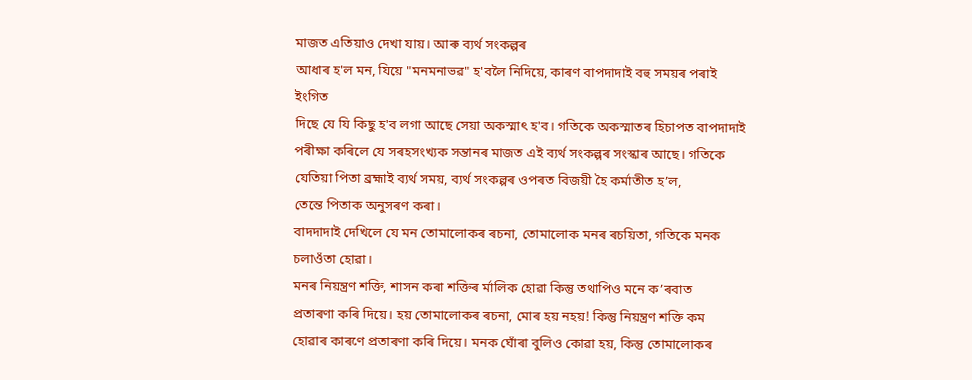মাজত এতিয়াও দেখা যায়। আৰু ব্যর্থ সংকল্পৰ
আধাৰ হ'ল মন, যিয়ে "মনমনাভৱ" হ'বলৈ নিদিয়ে, কাৰণ বাপদাদাই বহু সময়ৰ পৰাই ইংগিত
দিছে যে যি কিছু হ'ব লগা আছে সেয়া অকস্মাৎ হ'ব। গতিকে অকস্মাতৰ হিচাপত বাপদাদাই
পৰীক্ষা কৰিলে যে সৰহসংখ্যক সন্তানৰ মাজত এই ব্যর্থ সংকল্পৰ সংস্কাৰ আছে। গতিকে
যেতিয়া পিতা ব্ৰহ্মাই ব্যর্থ সময়, ব্যর্থ সংকল্পৰ ওপৰত বিজয়ী হৈ কৰ্মাতীত হ’ল,
তেন্তে পিতাক অনুসৰণ কৰা।
বাদদাদাই দেখিলে যে মন তোমালোকৰ ৰচনা, তোমালোক মনৰ ৰচয়িতা, গতিকে মনক চলাওঁতা হোৱা।
মনৰ নিয়ন্ত্ৰণ শক্তি, শাসন কৰা শক্তিৰ ৰ্মালিক হোৱা কিন্তু তথাপিও মনে ক’ৰবাত
প্ৰতাৰণা কৰি দিয়ে। হয় তোমালোকৰ ৰচনা, মোৰ হয় নহয়! কিন্তু নিয়ন্ত্ৰণ শক্তি কম
হোৱাৰ কাৰণে প্ৰতাৰণা কৰি দিয়ে। মনক ঘোঁৰা বুলিও কোৱা হয়, কিন্তু তোমালোকৰ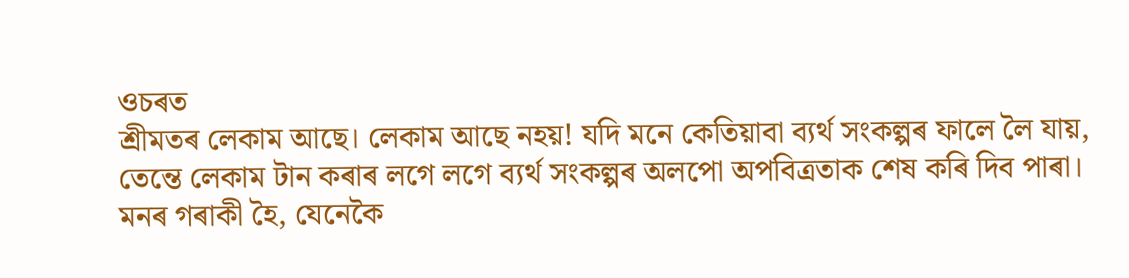ওচৰত
শ্ৰীমতৰ লেকাম আছে। লেকাম আছে নহয়! যদি মনে কেতিয়াবা ব্যৰ্থ সংকল্পৰ ফালে লৈ যায়,
তেন্তে লেকাম টান কৰাৰ লগে লগে ব্যৰ্থ সংকল্পৰ অলপো অপবিত্ৰতাক শেষ কৰি দিব পাৰা।
মনৰ গৰাকী হৈ, যেনেকৈ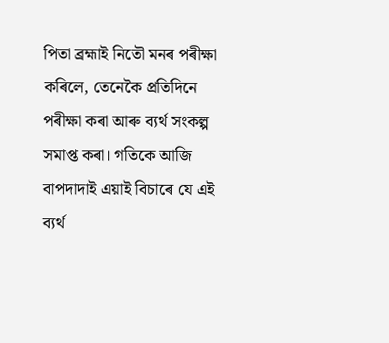পিতা ব্ৰহ্মাই নিতৌ মনৰ পৰীক্ষা কৰিলে, তেনেকৈ প্ৰতিদিনে
পৰীক্ষা কৰা আৰু ব্যৰ্থ সংকল্প সমাপ্ত কৰা। গতিকে আজি বাপদাদাই এয়াই বিচাৰে যে এই
ব্যৰ্থ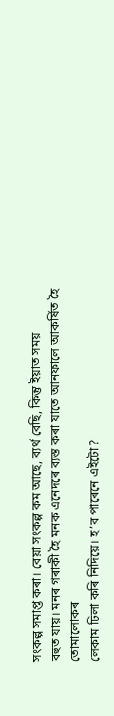সংকল্প সমাপ্ত কৰা। বেয়া সংকল্প কম আছে, ব্যৰ্থ বেছি, কিন্তু ইয়াত সময়
বহুত যায়। মনৰ গৰাকী হৈ মনক এনেদৰে ব্যস্ত কৰা যাতে আনফালে আকৰ্ষিত হৈ তোমালোকৰ
লেকাম ঢিলা কৰি নিদিয়ে। হ’ব পাৰেনে এইটো?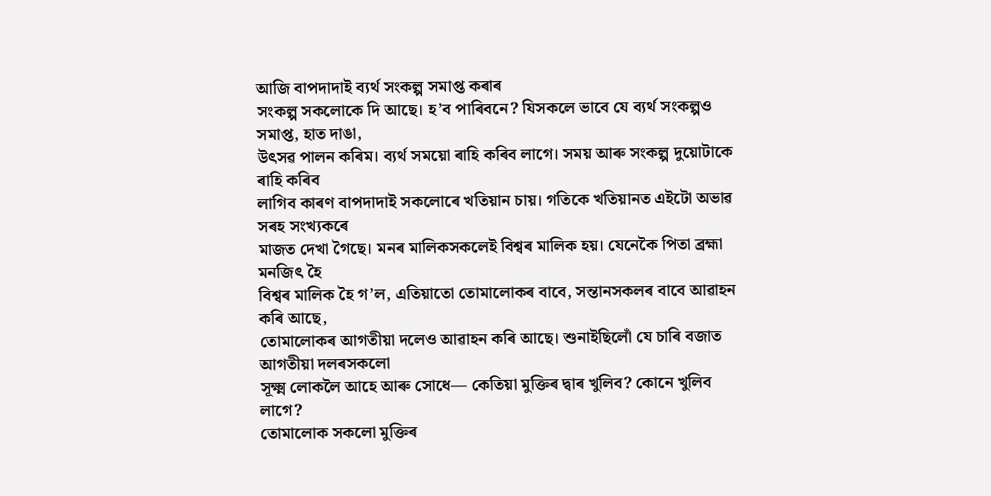আজি বাপদাদাই ব্যৰ্থ সংকল্প সমাপ্ত কৰাৰ
সংকল্প সকলোকে দি আছে। হ’ব পাৰিবনে? যিসকলে ভাবে যে ব্যৰ্থ সংকল্পও সমাপ্ত, হাত দাঙা,
উৎসৱ পালন কৰিম। ব্যৰ্থ সময়ো ৰাহি কৰিব লাগে। সময় আৰু সংকল্প দুয়োটাকে ৰাহি কৰিব
লাগিব কাৰণ বাপদাদাই সকলোৰে খতিয়ান চায়। গতিকে খতিয়ানত এইটো অভাৱ সৰহ সংখ্যকৰে
মাজত দেখা গৈছে। মনৰ মালিকসকলেই বিশ্বৰ মালিক হয়। যেনেকৈ পিতা ব্ৰহ্মা মনজিৎ হৈ
বিশ্বৰ মালিক হৈ গ’ল, এতিয়াতো তোমালোকৰ বাবে, সন্তানসকলৰ বাবে আৱাহন কৰি আছে,
তোমালোকৰ আগতীয়া দলেও আৱাহন কৰি আছে। শুনাইছিলোঁ যে চাৰি বজাত আগতীয়া দলৰসকলো
সূক্ষ্ম লোকলৈ আহে আৰু সোধে— কেতিয়া মুক্তিৰ দ্বাৰ খুলিব? কোনে খুলিব লাগে?
তোমালোক সকলো মুক্তিৰ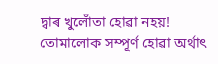দ্বাৰ খুলোঁতা হোৱা নহয়! তোমালোক সম্পূৰ্ণ হোৱা অৰ্থাৎ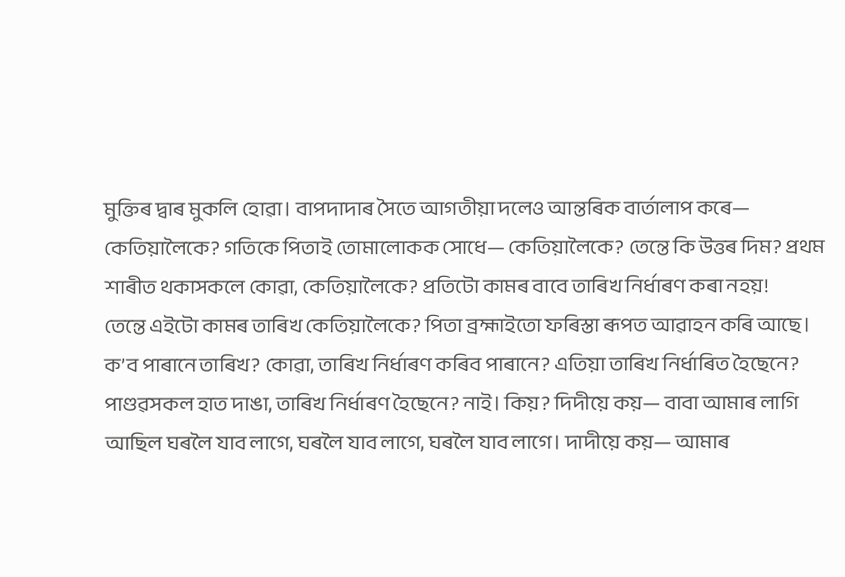মুক্তিৰ দ্বাৰ মুকলি হোৱা। বাপদাদাৰ সৈতে আগতীয়া দলেও আন্তৰিক বাৰ্তালাপ কৰে—
কেতিয়ালৈকে? গতিকে পিতাই তোমালোকক সোধে— কেতিয়ালৈকে? তেন্তে কি উত্তৰ দিম? প্ৰথম
শাৰীত থকাসকলে কোৱা, কেতিয়ালৈকে? প্ৰতিটো কামৰ বাবে তাৰিখ নিৰ্ধাৰণ কৰা নহয়!
তেন্তে এইটো কামৰ তাৰিখ কেতিয়ালৈকে? পিতা ব্ৰহ্মাইতো ফৰিস্তা ৰূপত আৱাহন কৰি আছে।
ক’ব পাৰানে তাৰিখ? কোৱা, তাৰিখ নিৰ্ধাৰণ কৰিব পাৰানে? এতিয়া তাৰিখ নিৰ্ধাৰিত হৈছেনে?
পাণ্ডৱসকল হাত দাঙা, তাৰিখ নিৰ্ধাৰণ হৈছেনে? নাই। কিয়? দিদীয়ে কয়— বাবা আমাৰ লাগি
আছিল ঘৰলৈ যাব লাগে, ঘৰলৈ যাব লাগে, ঘৰলৈ যাব লাগে। দাদীয়ে কয়— আমাৰ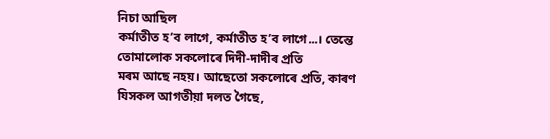নিচা আছিল
কৰ্মাতীত হ’ব লাগে, কৰ্মাতীত হ’ব লাগে...। তেন্তে তোমালোক সকলোৰে দিদী-দাদীৰ প্ৰতি
মৰম আছে নহয়। আছেতো সকলোৰে প্ৰতি, কাৰণ যিসকল আগতীয়া দলত গৈছে,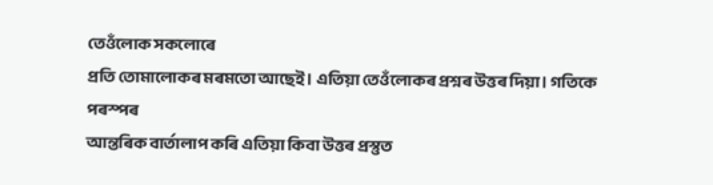তেওঁলোক সকলোৰে
প্ৰতি তোমালোকৰ মৰমতো আছেই। এতিয়া তেওঁলোকৰ প্ৰশ্নৰ উত্তৰ দিয়া। গতিকে পৰস্পৰ
আন্তৰিক বাৰ্তালাপ কৰি এতিয়া কিবা উত্তৰ প্ৰস্তুত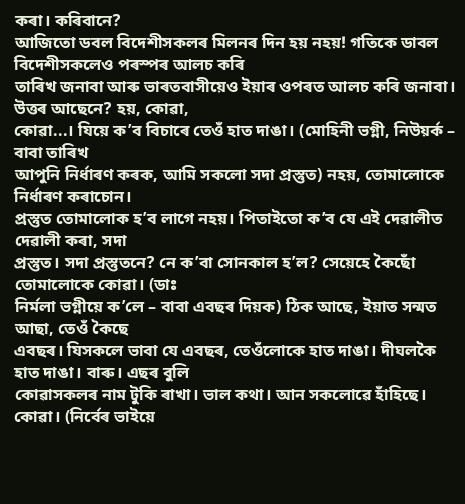কৰা। কৰিবানে?
আজিতো ডবল বিদেশীসকলৰ মিলনৰ দিন হয় নহয়! গতিকে ডাবল বিদেশীসকলেও পৰস্পৰ আলচ কৰি
তাৰিখ জনাবা আৰু ভাৰতবাসীয়েও ইয়াৰ ওপৰত আলচ কৰি জনাবা। উত্তৰ আছেনে? হয়, কোৱা,
কোৱা...। যিয়ে ক’ব বিচাৰে তেওঁ হাত দাঙা। (মোহিনী ভগ্নী, নিউয়ৰ্ক – বাবা তাৰিখ
আপুনি নিৰ্ধাৰণ কৰক, আমি সকলো সদা প্ৰস্তুত) নহয়, তোমালোকে নিৰ্ধাৰণ কৰাচোন।
প্ৰস্তুত তোমালোক হ’ব লাগে নহয়। পিতাইতো ক’ব যে এই দেৱালীত দেৱালী কৰা, সদা
প্ৰস্তুত। সদা প্ৰস্তুতনে? নে ক’বা সোনকাল হ’ল? সেয়েহে কৈছোঁ তোমালোকে কোৱা। (ডাঃ
নিৰ্মলা ভগ্নীয়ে ক’লে – বাবা এবছৰ দিয়ক) ঠিক আছে, ইয়াত সন্মত আছা, তেওঁ কৈছে
এবছৰ। যিসকলে ভাবা যে এবছৰ, তেওঁলোকে হাত দাঙা। দীঘলকৈ হাত দাঙা। বাৰু। এছৰ বুলি
কোৱাসকলৰ নাম টুকি ৰাখা। ভাল কথা। আন সকলোৱে হাঁহিছে। কোৱা। (নিৰ্বেৰ ভাইয়ে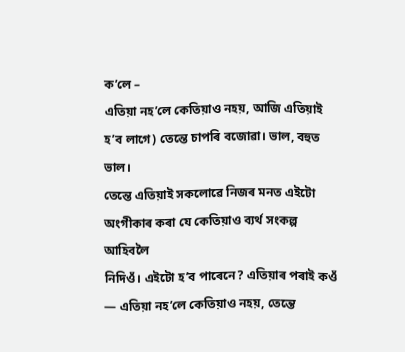ক’লে –
এতিয়া নহ’লে কেতিয়াও নহয়, আজি এতিয়াই হ’ব লাগে) তেন্তে চাপৰি বজোৱা। ভাল, বহুত ভাল।
তেন্তে এতিয়াই সকলোৱে নিজৰ মনত এইটো অংগীকাৰ কৰা যে কেতিয়াও ব্যৰ্থ সংকল্প আহিবলৈ
নিদিওঁ। এইটো হ’ব পাৰেনে? এতিয়াৰ পৰাই কওঁ — এতিয়া নহ’লে কেতিয়াও নহয়, তেন্তে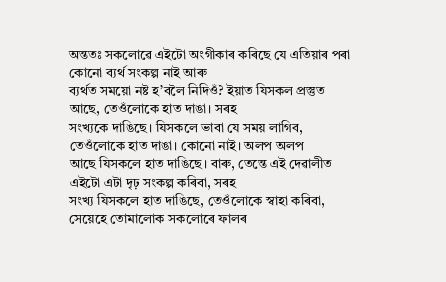অন্ততঃ সকলোৱে এইটো অংগীকাৰ কৰিছে যে এতিয়াৰ পৰা কোনো ব্যৰ্থ সংকল্প নাই আৰু
ব্যৰ্থত সময়ো নষ্ট হ’বলৈ নিদিওঁ? ইয়াত যিসকল প্ৰস্তুত আছে, তেওঁলোকে হাত দাঙা। সৰহ
সংখ্যকে দাঙিছে। যিসকলে ভাবা যে সময় লাগিব, তেওঁলোকে হাত দাঙা। কোনো নাই। অলপ অলপ
আছে যিসকলে হাত দাঙিছে। বাৰু, তেন্তে এই দেৱালীত এইটো এটা দৃঢ় সংকল্প কৰিবা, সৰহ
সংখ্য যিসকলে হাত দাঙিছে, তেওঁলোকে স্বাহা কৰিবা, সেয়েহে তোমালোক সকলোৰে ফালৰ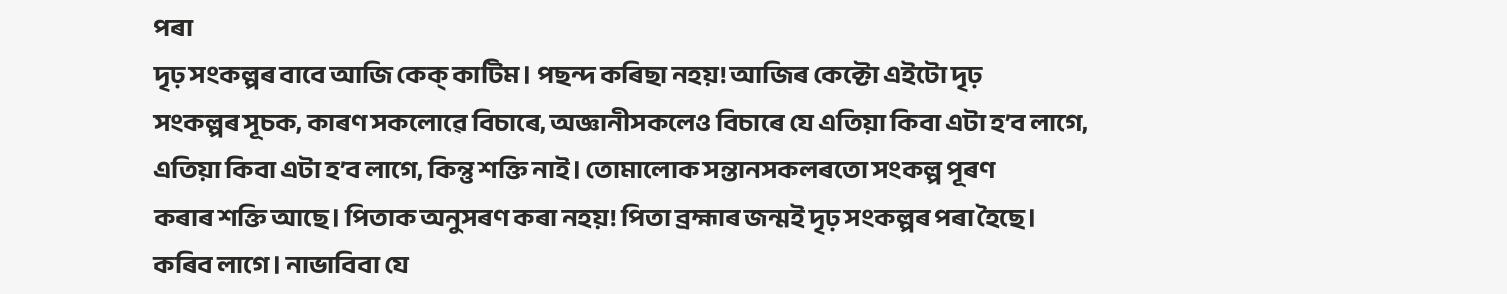পৰা
দৃঢ় সংকল্পৰ বাবে আজি কেক্ কাটিম। পছন্দ কৰিছা নহয়! আজিৰ কেক্টো এইটো দৃঢ়
সংকল্পৰ সূচক, কাৰণ সকলোৱে বিচাৰে, অজ্ঞানীসকলেও বিচাৰে যে এতিয়া কিবা এটা হ’ব লাগে,
এতিয়া কিবা এটা হ’ব লাগে, কিন্তু শক্তি নাই। তোমালোক সন্তানসকলৰতো সংকল্প পূৰণ
কৰাৰ শক্তি আছে। পিতাক অনুসৰণ কৰা নহয়! পিতা ব্ৰহ্মাৰ জন্মই দৃঢ় সংকল্পৰ পৰা হৈছে।
কৰিব লাগে। নাভাবিবা যে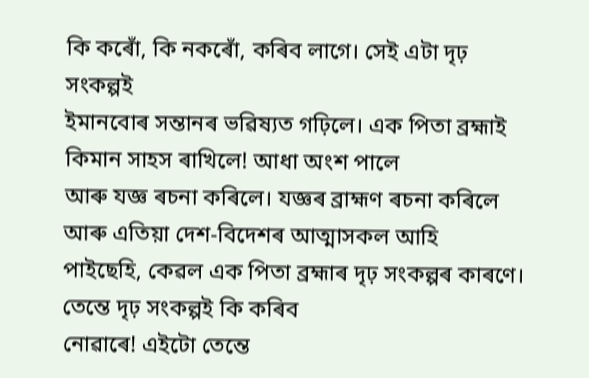কি কৰোঁ, কি নকৰোঁ, কৰিব লাগে। সেই এটা দৃঢ় সংকল্পই
ইমানবোৰ সন্তানৰ ভৱিষ্যত গঢ়িলে। এক পিতা ব্ৰহ্মাই কিমান সাহস ৰাখিলে! আধা অংশ পালে
আৰু যজ্ঞ ৰচনা কৰিলে। যজ্ঞৰ ব্ৰাহ্মণ ৰচনা কৰিলে আৰু এতিয়া দেশ-বিদেশৰ আত্মাসকল আহি
পাইছেহি, কেৱল এক পিতা ব্ৰহ্মাৰ দৃঢ় সংকল্পৰ কাৰণে। তেন্তে দৃঢ় সংকল্পই কি কৰিব
নোৱাৰে! এইটো তেন্তে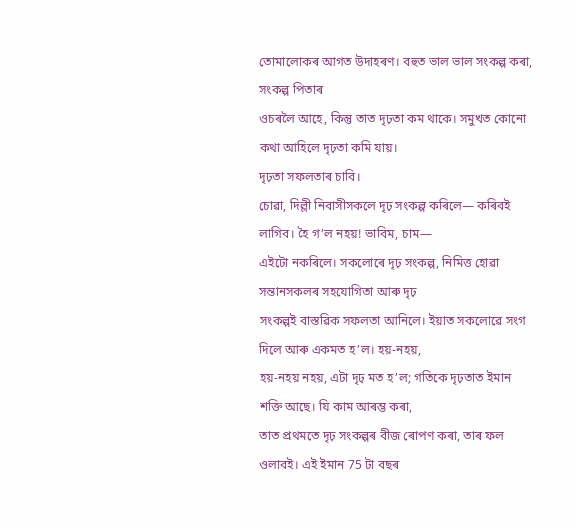তোমালোকৰ আগত উদাহৰণ। বহুত ভাল ভাল সংকল্প কৰা, সংকল্প পিতাৰ
ওচৰলৈ আহে, কিন্তু তাত দৃঢ়তা কম থাকে। সমুখত কোনো কথা আহিলে দৃঢ়তা কমি যায়।
দৃঢ়তা সফলতাৰ চাবি।
চোৱা, দিল্লী নিবাসীসকলে দৃঢ় সংকল্প কৰিলে— কৰিবই লাগিব। হৈ গ’ল নহয়! ভাবিম, চাম—
এইটো নকৰিলে। সকলোৰে দৃঢ় সংকল্প, নিমিত্ত হোৱা সন্তানসকলৰ সহযোগিতা আৰু দৃঢ়
সংকল্পই বাস্তৱিক সফলতা আনিলে। ইয়াত সকলোৱে সংগ দিলে আৰু একমত হ’ল। হয়-নহয়,
হয়-নহয় নহয়, এটা দৃঢ় মত হ’ল; গতিকে দৃঢ়তাত ইমান শক্তি আছে। যি কাম আৰম্ভ কৰা,
তাত প্ৰথমতে দৃঢ় সংকল্পৰ বীজ ৰোপণ কৰা, তাৰ ফল ওলাবই। এই ইমান 75 টা বছৰ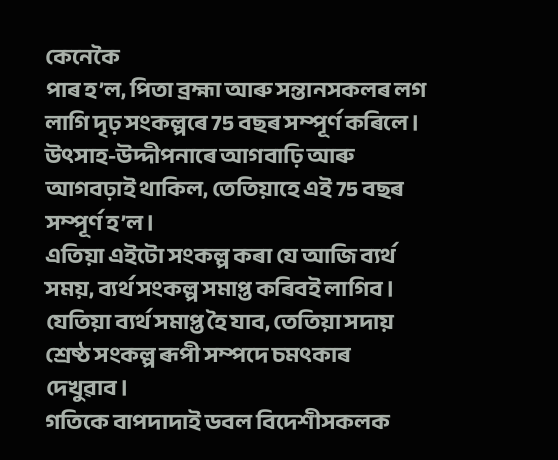কেনেকৈ
পাৰ হ’ল, পিতা ব্ৰহ্মা আৰু সন্তানসকলৰ লগ লাগি দৃঢ় সংকল্পৰে 75 বছৰ সম্পূৰ্ণ কৰিলে।
উৎসাহ-উদ্দীপনাৰে আগবাঢ়ি আৰু আগবঢ়াই থাকিল, তেতিয়াহে এই 75 বছৰ সম্পূৰ্ণ হ’ল।
এতিয়া এইটো সংকল্প কৰা যে আজি ব্যৰ্থ সময়, ব্যৰ্থ সংকল্প সমাপ্ত কৰিবই লাগিব।
যেতিয়া ব্যৰ্থ সমাপ্ত হৈ যাব, তেতিয়া সদায় শ্ৰেষ্ঠ সংকল্প ৰূপী সম্পদে চমৎকাৰ
দেখুৱাব।
গতিকে বাপদাদাই ডবল বিদেশীসকলক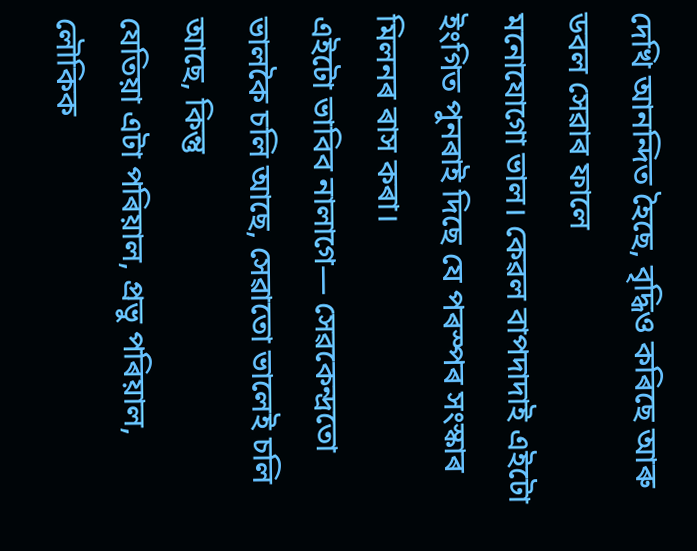দেখি আনন্দিত হৈছে, বৃদ্ধিও কৰিছে আৰু ডবল সেৱাৰ ফালে
মনোযোগো ভাল। কেৱল বাপদাদাই এইটো ইংগিত পুনৰাই দিছে যে পৰস্পৰ সংস্কাৰ মিলনৰ ৰাস কৰা।
এইটো ভাবিব নালাগে— সেৱকেন্দ্ৰতো ভালকৈ চলি আছে, সেৱাতো ভালেই চলি আছে, কিন্তু
যেতিয়া এটা পৰিয়াল, প্ৰভু পৰিয়াল, লৌকিক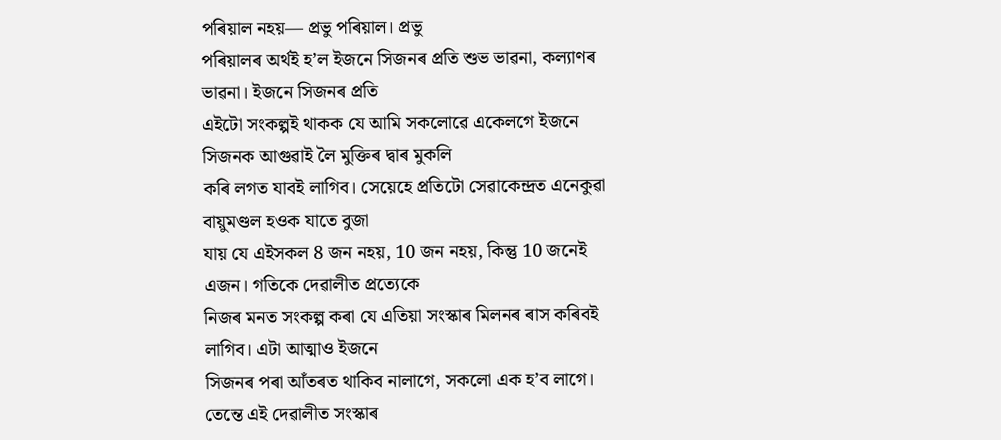পৰিয়াল নহয়— প্ৰভু পৰিয়াল। প্ৰভু
পৰিয়ালৰ অৰ্থই হ’ল ইজনে সিজনৰ প্ৰতি শুভ ভাৱনা, কল্যাণৰ ভাৱনা। ইজনে সিজনৰ প্ৰতি
এইটো সংকল্পই থাকক যে আমি সকলোৱে একেলগে ইজনে সিজনক আগুৱাই লৈ মুক্তিৰ দ্বাৰ মুকলি
কৰি লগত যাবই লাগিব। সেয়েহে প্ৰতিটো সেৱাকেন্দ্ৰত এনেকুৱা বায়ুমণ্ডল হওক যাতে বুজা
যায় যে এইসকল 8 জন নহয়, 10 জন নহয়, কিন্তু 10 জনেই এজন। গতিকে দেৱালীত প্ৰত্যেকে
নিজৰ মনত সংকল্প কৰা যে এতিয়া সংস্কাৰ মিলনৰ ৰাস কৰিবই লাগিব। এটা আত্মাও ইজনে
সিজনৰ পৰা আঁতৰত থাকিব নালাগে, সকলো এক হ’ব লাগে। তেন্তে এই দেৱালীত সংস্কাৰ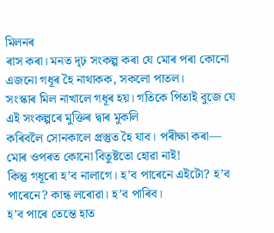মিলনৰ
ৰাস কৰা। মনত দৃঢ় সংকল্প কৰা যে মোৰ পৰা কোনো এজনো গধূৰ হৈ নাথাকক, সকলো পাতল।
সংস্কাৰ মিল নাখালে গধূৰ হয়। গতিকে পিতাই বুজে যে এই সংকল্পৰে মুক্তিৰ দ্বাৰ মুকলি
কৰিবলৈ সোনকালে প্ৰস্তুত হৈ যাব। পৰীক্ষা কৰা— মোৰ ওপৰত কোনো বিতুষ্টতো হোৱা নাই!
কিন্তু গধূৰো হ’ব নালাগে। হ’ব পাৰেনে এইটো? হ’ব পাৰেনে? কান্ধ লৰোৱা। হ’ব পাৰিব।
হ’ব পাৰে তেন্তে হাত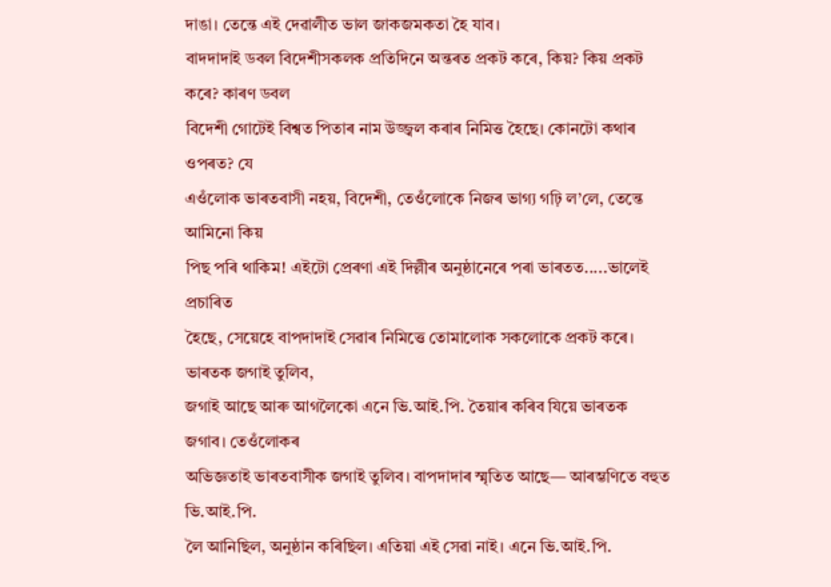দাঙা। তেন্তে এই দেৱালীত ভাল জাকজমকতা হৈ যাব।
বাদদাদাই ডবল বিদেশীসকলক প্ৰতিদিনে অন্তৰত প্ৰকট কৰে, কিয়? কিয় প্ৰকট কৰে? কাৰণ ডবল
বিদেশী গোটেই বিশ্বত পিতাৰ নাম উজ্জ্বল কৰাৰ নিমিত্ত হৈছে। কোনটো কথাৰ ওপৰত? যে
এওঁলোক ভাৰতবাসী নহয়, বিদেশী, তেওঁলোকে নিজৰ ভাগ্য গঢ়ি ল’লে, তেন্তে আমিনো কিয়
পিছ পৰি থাকিম! এইটো প্ৰেৰণা এই দিল্লীৰ অনুষ্ঠানেৰে পৰা ভাৰতত.....ভালেই প্ৰচাৰিত
হৈছে, সেয়েহে বাপদাদাই সেৱাৰ নিমিত্তে তোমালোক সকলোকে প্ৰকট কৰে। ভাৰতক জগাই তুলিব,
জগাই আছে আৰু আগলৈকো এনে ভি.আই.পি. তৈয়াৰ কৰিব যিয়ে ভাৰতক জগাব। তেওঁলোকৰ
অভিজ্ঞতাই ভাৰতবাসীক জগাই তুলিব। বাপদাদাৰ স্মৃতিত আছে— আৰম্ভণিতে বহুত ভি.আই.পি.
লৈ আনিছিল, অনুষ্ঠান কৰিছিল। এতিয়া এই সেৱা নাই। এনে ভি.আই.পি.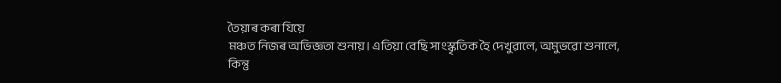তৈয়াৰ কৰা যিয়ে
মঞ্চত নিজৰ অভিজ্ঞতা শুনায়। এতিয়া বেছি সাংস্কৃতিক হৈ দেখুৱালে, অমুভৱো শুনালে,
কিন্তু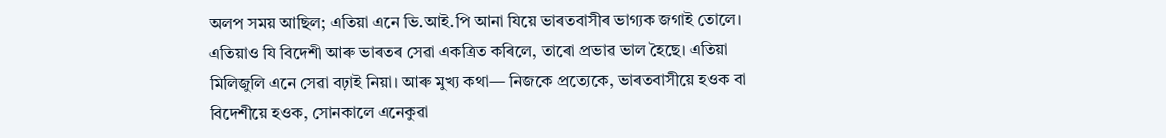অলপ সময় আছিল; এতিয়া এনে ভি.আই.পি আনা যিয়ে ভাৰতবাসীৰ ভাগ্যক জগাই তোলে।
এতিয়াও যি বিদেশী আৰু ভাৰতৰ সেৱা একত্ৰিত কৰিলে, তাৰো প্ৰভাৱ ভাল হৈছে। এতিয়া
মিলিজুলি এনে সেৱা বঢ়াই নিয়া। আৰু মুখ্য কথা— নিজকে প্ৰত্যেকে, ভাৰতবাসীয়ে হওক বা
বিদেশীয়ে হওক, সোনকালে এনেকুৱা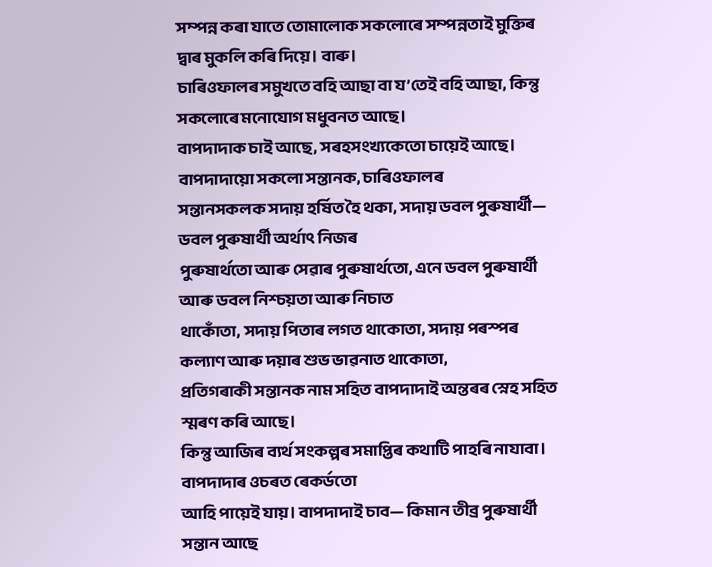সম্পন্ন কৰা যাতে তোমালোক সকলোৰে সম্পন্নতাই মুক্তিৰ
দ্বাৰ মুকলি কৰি দিয়ে। বাৰু।
চাৰিওফালৰ সমুখতে বহি আছা বা য’তেই বহি আছা, কিন্তু সকলোৰে মনোযোগ মধুবনত আছে।
বাপদাদাক চাই আছে, সৰহসংখ্যকেতো চায়েই আছে। বাপদাদায়ো সকলো সন্তানক, চাৰিওফালৰ
সন্তানসকলক সদায় হৰ্ষিত হৈ থকা, সদায় ডবল পুৰুষাৰ্থী— ডবল পুৰুষাৰ্থী অৰ্থাৎ নিজৰ
পুৰুষাৰ্থতো আৰু সেৱাৰ পুৰুষাৰ্থতো, এনে ডবল পুৰুষাৰ্থী আৰু ডবল নিশ্চয়তা আৰু নিচাত
থাকোঁতা, সদায় পিতাৰ লগত থাকোতা, সদায় পৰস্পৰ কল্যাণ আৰু দয়াৰ শুভ ভাৱনাত থাকোতা,
প্ৰতিগৰাকী সন্তানক নাম সহিত বাপদাদাই অন্তৰৰ স্নেহ সহিত স্মৰণ কৰি আছে।
কিন্তু আজিৰ ব্যৰ্থ সংকল্পৰ সমাপ্তিৰ কথাটি পাহৰি নাযাবা। বাপদাদাৰ ওচৰত ৰেকৰ্ডতো
আহি পায়েই যায়। বাপদাদাই চাব— কিমান তীব্র পুৰুষাৰ্থী সন্তান আছে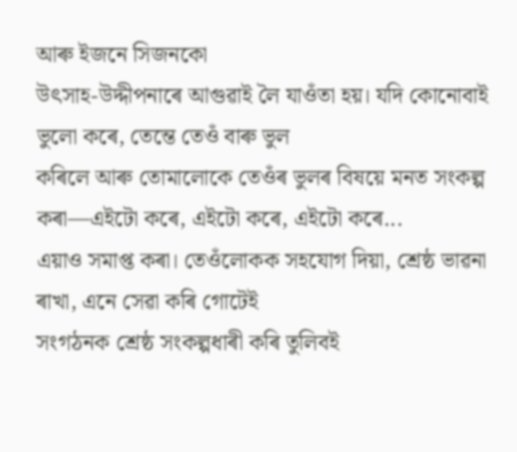আৰু ইজনে সিজনকো
উৎসাহ-উদ্দীপনাৰে আগুৱাই লৈ যাওঁতা হয়। যদি কোনোবাই ভুলো কৰে, তেন্তে তেওঁ বাৰু ভুল
কৰিলে আৰু তোমালোকে তেওঁৰ ভুলৰ বিষয়ে মনত সংকল্প কৰা—এইটো কৰে, এইটো কৰে, এইটো কৰে...
এয়াও সমাপ্ত কৰা। তেওঁলোকক সহযোগ দিয়া, শ্ৰেষ্ঠ ভাৱনা ৰাখা, এনে সেৱা কৰি গোটেই
সংগঠনক শ্ৰেষ্ঠ সংকল্পধাৰী কৰি তুলিবই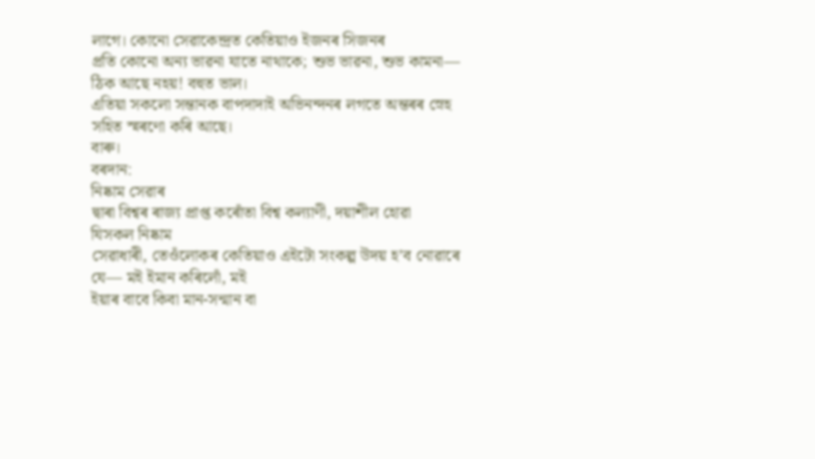লাগে। কোনো সেৱাকেন্দ্ৰত কেতিয়াও ইজনৰ সিজনৰ
প্ৰতি কোনো অন্য ভাৱনা যাতে নাথাকে; শুভ ভাৱনা, শুভ কামনা— ঠিক আছে নহয়! বহুত ভাল।
এতিয়া সকলো সন্তানক বাপদাদাই অভিনন্দনৰ লগতে অন্তৰৰ স্নেহ সহিত স্মৰণো কৰি আছে।
বাৰু।
বৰদান:
নিষ্কাম সেৱাৰ
দ্বাৰা বিশ্বৰ ৰাজ্য প্ৰাপ্ত কৰোঁতা বিশ্ব কল্যাণী, দয়াশীল হোৱা
যিসকল নিষ্কাম
সেৱাধাৰী, তেওঁলোকৰ কেতিয়াও এইটো সংকল্প উদয় হ’ব নোৱাৰে যে— মই ইমান কৰিলোঁ, মই
ইয়াৰ বাবে কিবা মান-সন্মান বা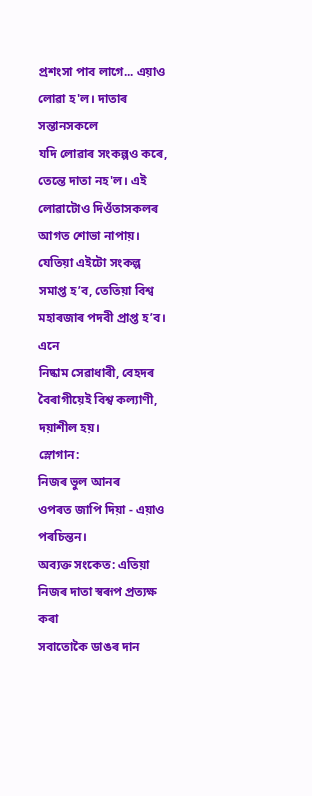প্ৰশংসা পাব লাগে... এয়াও লোৱা হ'ল। দাতাৰ সন্তানসকলে
যদি লোৱাৰ সংকল্পও কৰে, তেন্তে দাতা নহ'ল। এই লোৱাটোও দিওঁতাসকলৰ আগত শোভা নাপায়।
যেতিয়া এইটো সংকল্প সমাপ্ত হ’ব, তেতিয়া বিশ্ব মহাৰজাৰ পদবী প্ৰাপ্ত হ’ব। এনে
নিষ্কাম সেৱাধাৰী, বেহদৰ বৈৰাগীয়েই বিশ্ব কল্যাণী, দয়াশীল হয়।
স্লোগান:
নিজৰ ভুল আনৰ
ওপৰত জাপি দিয়া - এয়াও পৰচিন্তন।
অব্যক্ত সংকেত: এতিয়া
নিজৰ দাতা স্বৰূপ প্ৰত্যক্ষ কৰা
সবাতোকৈ ডাঙৰ দান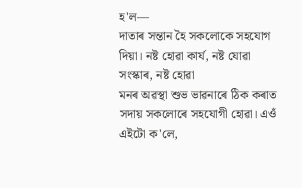হ'ল—
দাতাৰ সন্তান হৈ সকলোকে সহযোগ দিয়া। নষ্ট হোৱা কাৰ্য, নষ্ট যোৱা সংস্কাৰ, নষ্ট হোৱা
মনৰ অৱস্থা শুভ ভাৱনাৰে ঠিক কৰাত সদায় সকলোৰে সহযোগী হোৱা। এওঁ এইটো ক'লে,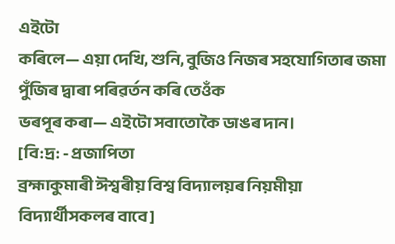এইটো
কৰিলে— এয়া দেখি, শুনি, বুজিও নিজৰ সহযোগিতাৰ জমা পুঁজিৰ দ্বাৰা পৰিৱৰ্তন কৰি তেওঁক
ভৰপূৰ কৰা— এইটো সবাতোকৈ ডাঙৰ দান।
[বি:দ্ৰ: - প্ৰজাপিতা
ব্ৰহ্মাকুমাৰী ঈশ্বৰীয় বিশ্ব বিদ্যালয়ৰ নিয়মীয়া বিদ্যাৰ্থীসকলৰ বাবে]